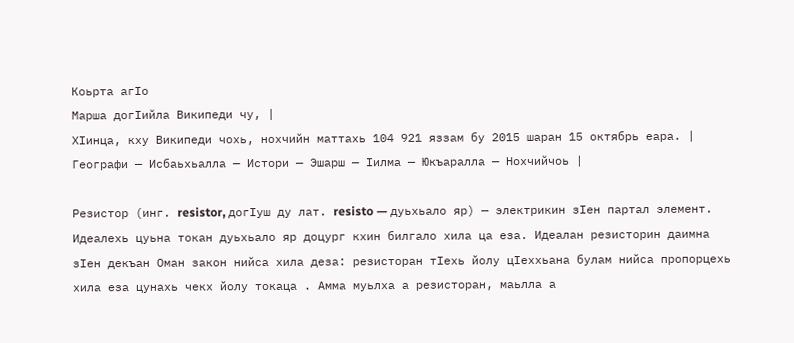Коьрта агӀо
Марша догӀийла Википеди чу, |
ХӀинца, кху Википеди чохь, нохчийн маттахь 104 921 яззам бу 2015 шаран 15 октябрь еара. |
Географи — Исбаьхьалла — Истори — Эшарш — Ӏилма — Юкъаралла — Нохчийчоь |

Резистор (инг. resistor, догӀуш ду лат. resisto — дуьхьало яр) — электрикин зӀен партал элемент. Идеалехь цуьна токан дуьхьало яр доцург кхин билгало хила ца еза. Идеалан резисторин даимна зӀен декъан Оман закон нийса хила деза: резисторан тӀехь йолу цӀеххьана булам нийса пропорцехь хила еза цунахь чекх йолу токаца . Амма муьлха а резисторан, маьлла а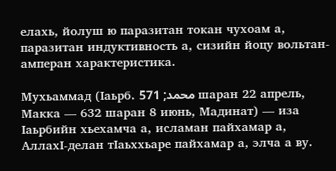елахь, йолуш ю паразитан токан чухоам а, паразитан индуктивность а, сизийн йоцу вольтан-амперан характеристика.

Мухьаммад (Ӏаьрб. محمد; 571 шаран 22 апрель, Макка — 632 шаран 8 июнь, Мадинат) — иза Ӏаьрбийн хьехамча а, исламан пайхамар а, АллахӀ-делан тӀаьххьаре пайхамар а, элча а ву.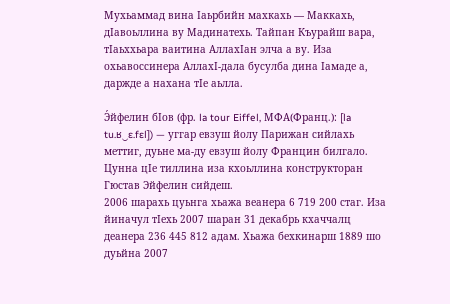Мухьаммад вина Ӏаьрбийн махкахь — Маккахь, дӀавоьллина ву Мадинатехь. Тайпан Къурайш варa, тӀаьххьара ваитина АллахӀан элча а ву. Иза охьавоссинера АллахӀ-дала бусулба динa Ӏамаде а, даржде а нахана тӀе аьлла.

Э́йфелин бӀов (фр. la tour Eiffel, МФА(Франц.): [la tu.ʁ‿ɛ.fɛl]) — уггар евзуш йолу Парижан сийлахь меттиг, дуьне ма-ду евзуш йолу Францин билгало. Цунна цӀе тиллина иза кхоьллина конструкторан Гюстав Эйфелин сийдеш.
2006 шарахь цуьнга хьажа веанера 6 719 200 стаг. Иза йиначул тӀехь 2007 шаран 31 декабрь кхаччалц деанера 236 445 812 адам. Хьажа бехкинарш 1889 шо дуьйна 2007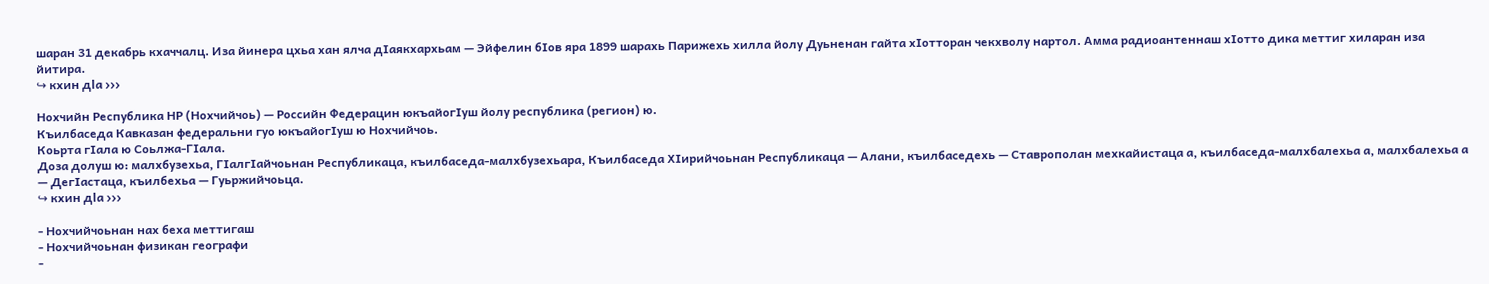шаран 31 декабрь кхаччалц. Иза йинера цхьа хан ялча дӀаякхархьам — Эйфелин бӀов яра 1899 шарахь Парижехь хилла йолу Дуьненан гайта хӀотторан чекхволу нартол. Амма радиоантеннаш хӀотто дика меттиг хиларан иза йитира.
↪ кхин дlа ›››

Нохчийн Республика НР (Нохчийчоь) — Российн Федерацин юкъайогӀуш йолу республика (регион) ю.
Къилбаседа Кавказан федеральни гуо юкъайогӀуш ю Нохчийчоь.
Коьрта гӀала ю Соьлжа-ГӀала.
Доза долуш ю: малхбузехьа, ГӀалгӀайчоьнан Республикаца, къилбаседа-малхбузехьара, Къилбаседа ХӀирийчоьнан Республикаца — Алани, къилбаседехь — Ставрополан мехкайистаца а, къилбаседа-малхбалехьа а, малхбалехьа а — ДегӀастаца, къилбехьа — Гуьржийчоьца.
↪ кхин дlа ›››

- Нохчийчоьнан нах беха меттигаш
- Нохчийчоьнан физикан географи
-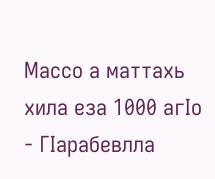Массо а маттахь хила еза 1000 агӀо
- ГӀарабевлла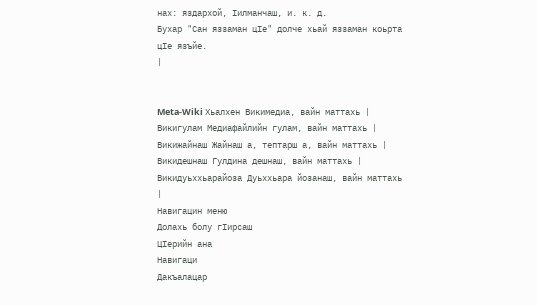нах: яздархой, Ӏилманчаш, и. к. д.
Бухар "Сан яззаман цIе" долче хьай яззаман коьрта цIе язъйе.
|


Meta-Wiki Хьалхен Викимедиа, вайн маттахь |
Викигулам Медиафайлийн гулам, вайн маттахь |
Викижайнаш Жайнаш а, тептарш а, вайн маттахь |
Викидешнаш Гулдина дешнаш, вайн маттахь |
Викидуьххьарайоза Дуьххьара йозанаш, вайн маттахь |
Навигацин меню
Долахь болу гӀирсаш
ЦӀерийн ана
Навигаци
Дакъалацар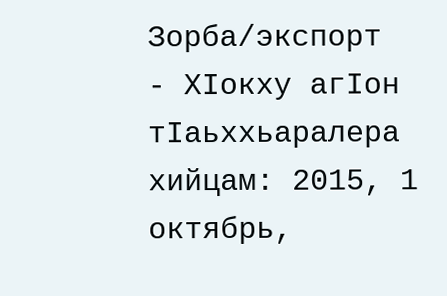Зорба/экспорт
- ХӀокху агӀон тӀаьххьаралера хийцам: 2015, 1 октябрь,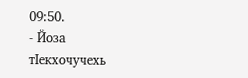09:50.
- Йоза тӀекхочучехь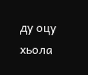ду оцу хьола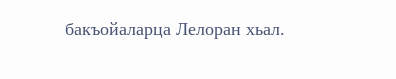бакъойаларца Лелоран хьал.